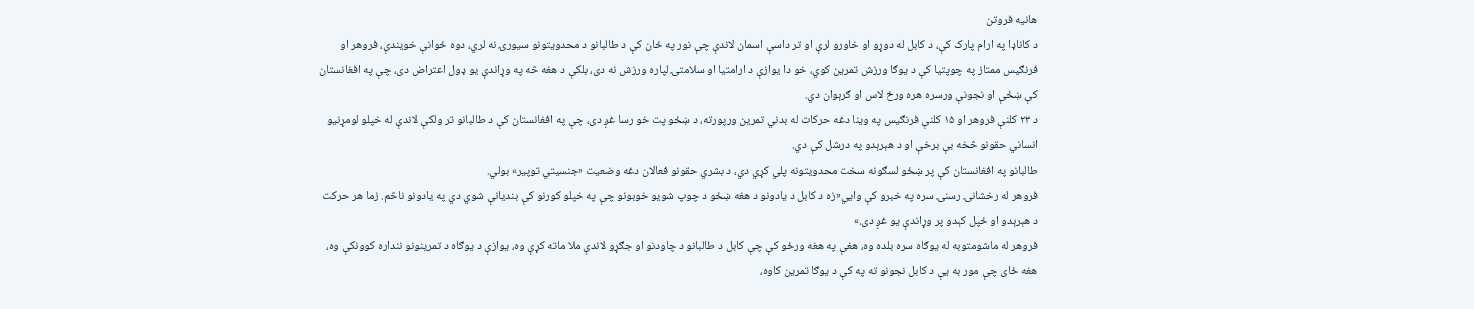هانیه فروتن
د کاناډا په ارام پارک کې، د کابل له دوړو او خاورو لرې او تر داسې اسمان لاندې چې نور په ځان کې د طالبانو د محدویتونو سیورۍ نه لري، دوه ځوانې خویندې، فروهر او فرنګیس ممتاز په چوپتیا کې د یوګا ورزش تمرین کوي، خو دا یوازې د ارامتیا او سلامتۍ لپاره ورزش نه دی، بلکې د هغه څه په وړاندې یو ډول اعتراض دی، چې په افغانستان کې ښځې او نجونې ورسره هره ورځ لاس او ګرېوان دي.
د ۲۳ کلنې فروهر او ۱۵ کلنې فرنګیس په وینا دغه حرکات له بدني تمرین ورپورته، د ښځو پت خو رسا غږ دی، چې په افغانستان کې د طالبانو تر ولکې لاندې له خپلو لومړنیو انساني حقونو څخه بې برخې او د هېرېدو په درشل کې دي.
طالبانو په افغانستان کې پر ښځو لسګونه سخت محدویتونه پلي کړي دي، د بشري حقونو فعالان دغه وضعیت «جنسیتي توپیر» بولي.
فروهر له رخشانۍ رسنۍ سره په خبرو کې وايي«زه د کابل د یادونو د هغه ښځو د چوپ شویو خوبونو چې په خپلو کورنو کې بندیانې شوي دي په یادونو ناڅم. زما هر حرکت د هېرېدو او ځپل کېدو پر وړاندې یو غږ دی.»
فروهر له ماشومتوبه له یوګاه سره بلده وه، هغې په هغه ورځو کې چې کابل د طالبانو د چاودنو او جګړو لاندې ملا ماته کړې وه، یوازې د یوګاه د تمرینونو ننداره کوونکې وه، هغه ځای چې مور به یې د کابل نجونو ته په کې د یوګا تمرین کاوه،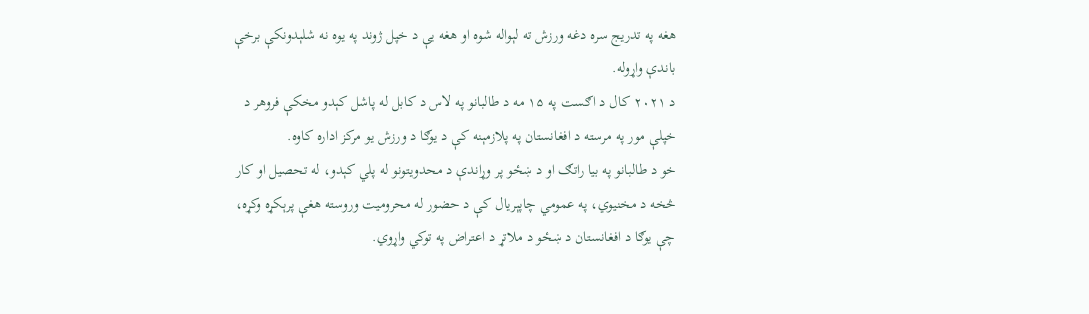هغه په تدریج سره دغه ورزش ته لېواله شوه او هغه یې د خپل ژوند په یوه نه شلېدونکې برخې باندې واړوله.
د ۲۰۲۱ کال د اګست په ۱۵ مه د طالبانو په لاس د کابل له پاشل کېدو مخکې فروهر د خپلې مور په مرسته د افغانستان په پلازمېنه کې د یوګا د ورزش یو مرکز اداره کاوه.
خو د طالبانو په بیا راتګ او د ښځو پر وړاندې د محدویتونو له پلي کېدو، له تحصیل او کار څخه د مخنیوي، په عمومي چاپېریال کې د حضور له محرومیت وروسته هغې پرېکړه وکړه، چې یوګا د افغانستان د ښځو د ملاتړ د اعتراض په توکي واړوي.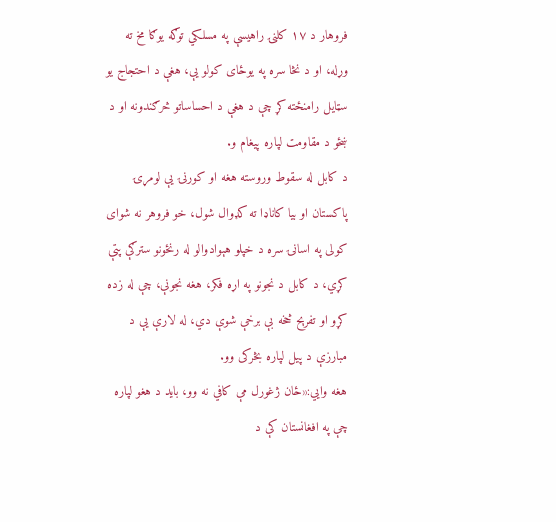فروهار د ۱۷ کلنۍ راهیسې په مسلکي توګه یوګا مخ ته وړله، او د نڅا سره په یوځای کولو یې، هغې د احتجاج یو سټایل رامنځته کړ چې د هغې د احساساتو څرګندونه او د ښځو د مقاومت لپاره پیغام و.
د کابل له سقوط وروسته هغه او کورنۍ یې لومړۍ پاکستان او بیا کاناډا ته کډوال شول، خو فروهر نه شوای کولی په اسانۍ سره د خپلو هېوادوالو له رنځونو سترګې پتې کړي، د کابل د نجونو په اړه فکر، هغه نجونې، چې له زده کړو او تفرېح څخه بې برخې شوې دي، له لارې یې د مبارزې د پیل لپاره بڅرکی وو.
هغه وايي:«ځان ژغورل مې کافي نه وو، باید د هغو لپاره چې په افغانستان کې د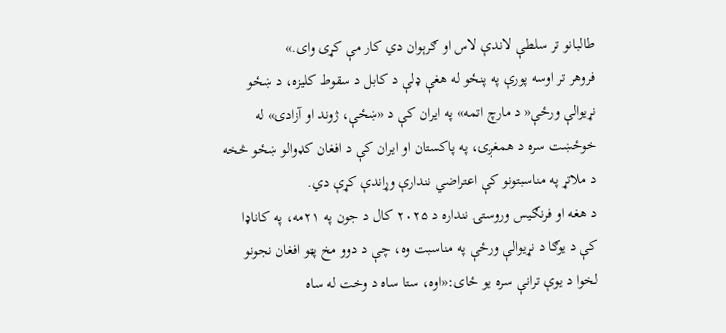طالبانو تر سلطې لاندې لاس او ګرېوان دي کار مې کړی وای.»
فروهر تر اوسه پورې په پنځو له هغې ډلې د کابل د سقوط کلیزه، د ښځو نړیوالې ورځې« د مارچ اتمه» په ایران کې د «ښځې، ژوند او آزادۍ» له خوځښت سره د همغږۍ، په پاکستان او ایران کې د افغان کډوالو ښځو څخه د ملاتړ په مناسبتونو کې اعتراضي نندارې وړاندې کړې دي.
د هغه او فرنګیس وروستۍ ننداره د ۲۰۲۵ کال د جون په ۲۱مه، په کاناډا کې د یوګا د نړیوالې ورځې په مناسبت وه، چې د دوو مخ پټو افغان نجونو لخوا د یوې ترانې سره یو ځای:«اوه، ستا ساه د وخت له ساه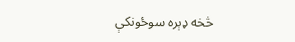څخه ډېره سوځونکې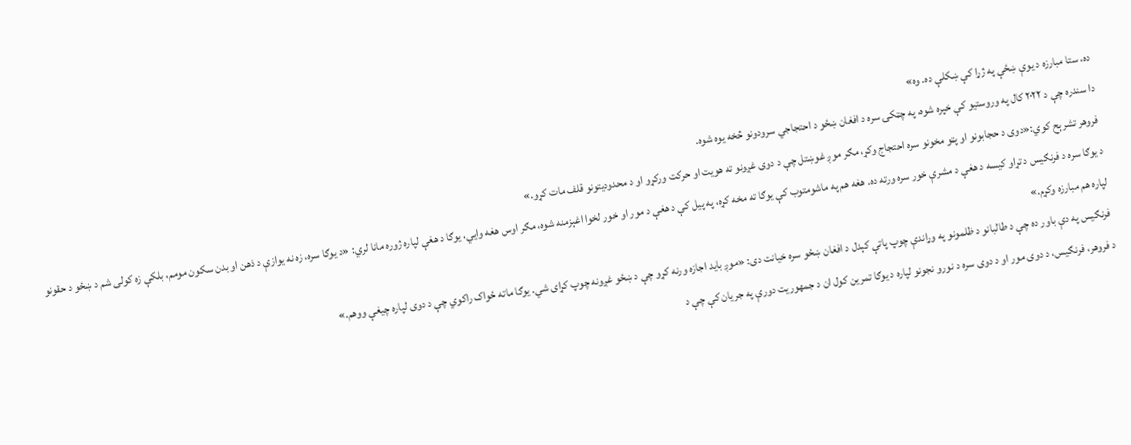ده، ستا مبارزه د یوې ښځې په ژړا کې ښکلې ده. وه»
دا سندره چې د ۲۰۲۲ کال په وروستیو کې خپره شوه، په چټکۍ سره د افغان ښځو د احتجاجي سرودونو څخه یوه شوه.
فروهر تشرېح کوي:«دوی د حجابونو او پټو مخونو سره احتجاج وکړ، مګر موږ غوښتل چې د دوی غږونو ته هویت او حرکت ورکړو او د محدودیتونو قلف مات کړو.»
د یوګا سره د فرنګیس د تړاو کیسه د هغې د مشرې خور سره ورته ده. هغه هم په ماشومتوب کې یوګا ته مخه کړه، په پیل کې د هغې د مور او خور لخوا اغېزمنه شوه، مګر اوس هغه وايي، یوګا د هغې لپاره ژوره مانا لري: «د یوګا سره، زه نه یوازې د ذهن او بدن سکون مومم، بلکې زه کولی شم د ښځو د حقونو لپاره هم مبارزه وکړم.»
فرنګیس په دې باور ده چې د طالبانو د ظلمونو په وړاندې چوپ پاتې کېدل د افغان ښځو سره خیانت دی: «موږ باید اجازه ورنه کړو چې د ښځو غږونه چوپ کړای شي. یوګا ماته ځواک راکوي چې د دوی لپاره چیغې ووهم.»
د فروهر، فرنګیس، د دوی مور او د دوی سره د نورو نجونو لپاره د یوګا تمرین کول ان د جمهوريت دورې په جریان کې چې د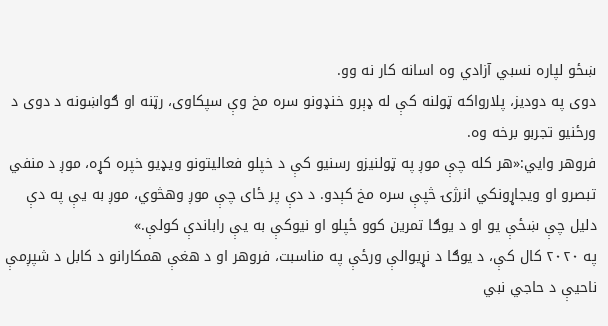ښځو لپاره نسبي آزادي وه اسانه کار نه وو.
دوی په دودیز، پلارواکه ټولنه کې له ډېرو خنډونو سره مخ وې سپکاوی، رټنه او ګواښونه د دوی د ورځنيو تجربو برخه وه.
فروهر وايي:«هر کله چې موږ په ټولنیزو رسنیو کې د خپلو فعالیتونو ویډیو خپره کړه، موږ د منفي تبصرو او ویجاړونکي انرژۍ څپې سره مخ کېدو. د دې پر ځای چې موږ وهڅوي، موږ به یې په دې دلیل چې ښځې یو او د یوګا تمرین کوو ځپلو او نیوکې به یې راباندې کولې.»
په ۲۰۲۰ کال کې، د یوګا د نړیوالې ورځې په مناسبت، فروهر او د هغې همکارانو د کابل د شپږمې ناحیې د حاجي نبي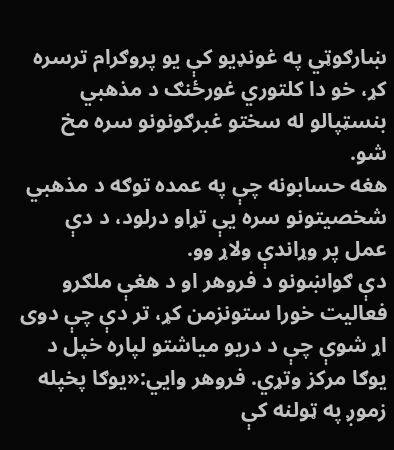ښارګوټي په غونډیو کې یو پروګرام ترسره کړ، خو دا کلتوري غورځنګ د مذهبي بنسټپالو له سختو غبرګونونو سره مخ شو.
هغه حسابونه چې په عمده توګه د مذهبي شخصیتونو سره یې تړاو درلود، د دې عمل پر وړاندې ولاړ وو.
دې ګواښونو د فروهر او د هغې ملګرو فعالیت خورا ستونزمن کړ، تر دې چې دوی اړ شوې چې د دریو میاشتو لپاره خپل د یوګا مرکز وتړي. فروهر وايي:«یوګا پخپله زموږ په ټولنه کې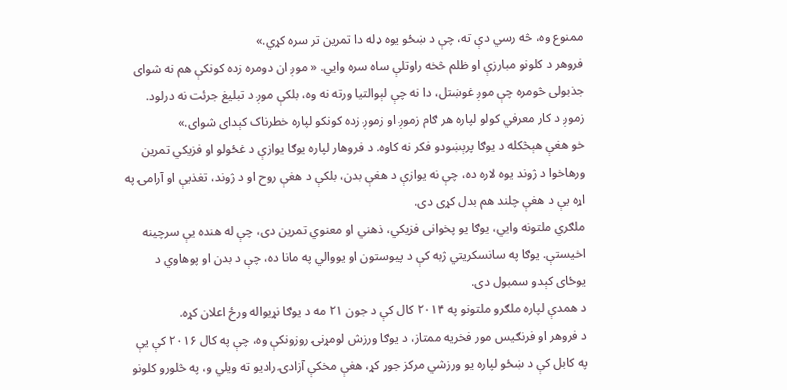ممنوع وه، څه رسي دې ته، چې د ښځو یوه ډله دا تمرین تر سره کړي.»
فروهر د کلونو مبارزې او ظلم څخه راوتلې ساه سره وايي. « موږ ان دومره زده کونکې هم نه شوای جذبولی څومره چې موږ غوښتل، دا نه چې لېوالتیا ورته نه وه، بلکې موږ د تبلیغ جرئت نه درلود. زموږ د کار معرفي کولو لپاره هر ګام زموږ او زموږ زده کونکو لپاره خطرناک کېدای شوای.»
خو هغې هېڅکله د یوګا پرېښودو فکر نه کاوه. د فروهار لپاره یوګا یوازې د غځولو او فزیکي تمرین ورهاخوا د ژوند یوه لاره ده، چې نه یوازې د هغې بدن، بلکې د هغې روح او د ژوند، تغذیې او آرامۍ په اړه یې د هغې چلند هم بدل کړی دی.
ملګري ملتونه وايي، یوګا یو پخوانی فزیکي، ذهني او معنوي تمرین دی، چې له هنده یې سرچینه اخیستې. یوګا په سانسکریتي ژبه کې د پیوستون او یووالي په مانا ده، چې د بدن او پوهاوي د یوځای کېدو سمبول دی.
د همدې لپاره ملګرو ملتونو په ۲۰۱۴ کال کې د جون ۲۱ مه د یوګا نړیواله ورځ اعلان کړه.
د فروهر او فرنګیس مور فخریه ممتاز، د یوګا ورزش لومړنۍ روزونکې وه، چې په کال ۲۰۱۶ کې یې په کابل کې د ښځو لپاره یو ورزشي مرکز جوړ کړ، هغې مخکې آزادۍ رادیو ته ویلي و، په څلورو کلونو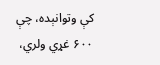کې وتوانېده، چې ۶۰۰ غړي ولري،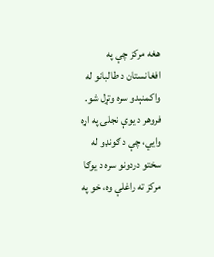هغه مرکز چې په افغانستان د طالبانو له واکمنېدو سره وتړل شو.
فروهر د یوې نجلۍ په اړه وايي، چې د ګونډو له سختو دردونو سره د یوګا مرکز ته راغلې وه، خو په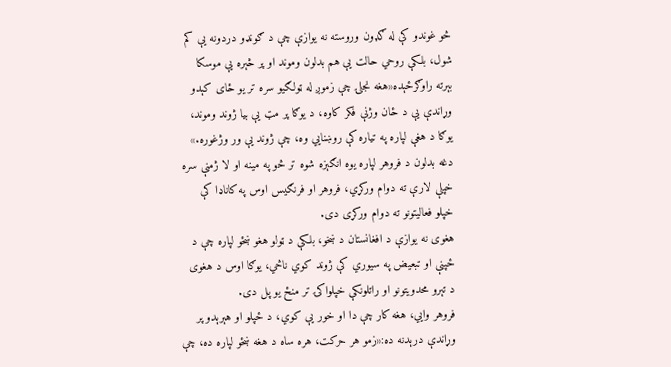څو غوندو کې له ګډون وروسته نه یوازې چې د ګونډو دردونه یې کم شول، بلکې روحي حالت یې هم بدلون وموند او پر څېره یې موسکا بېرته راوګرځېده«هغه نجلۍ چې زموږ له ټولګیو سره تر یو ځای کېدو وړاندې یې د ځان وژنې فکر کاوه، د یوګا پر مټ یې بیا ژوند وموند، یوګا د هغې لپاره په تیاره کې روښنايي وه، چې ژوند یې ور وژغوره.»
دغه بدلون د فروهر لپاره یوه انګېزه شوه تر څو په مینه او لا ژمنې سره خپلې لارې ته دوام ورکړي، فروهر او فرنګیس اوس په کاناډا کې خپلو فعالیتونو ته دوام ورکړی دی.
هغوی نه یوازې د افغانستان د ښخو، بلکې د ټولو هغو ښځو لپاره چې د ځپنې او تبعیض په سیوري کې ژوند کوي ناڅي، یوګا اوس د هغوی د تېرو محدویتونو او راتلونکې خپلواکۍ تر منځ یو پل دی.
فروهر وايي، هغه کار چې دا او خور یې کوي، د ځپلو او هېرېدو پر وړاندې درېدنه ده:«زمو هر حرکت، هره ساه د هغه ښځو لپاره ده، چې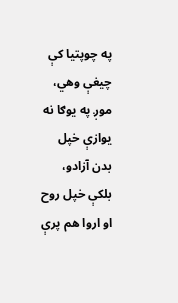په چوپتیا کې چیغې وهي، موږ په یوګا نه یوازې خپل بدن آزادو، بلکې خپل روح او اروا هم پرې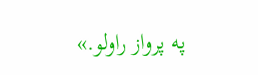په پرواز راولو.»